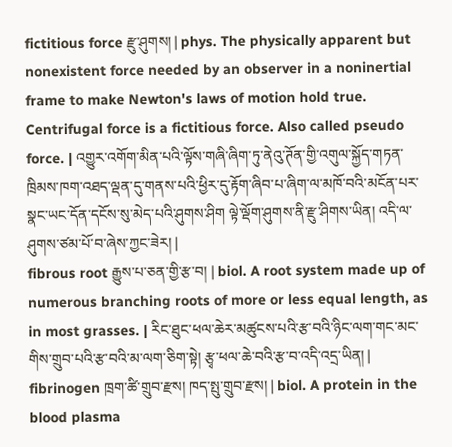fictitious force རྫུ་ཤུགས། | phys. The physically apparent but nonexistent force needed by an observer in a noninertial frame to make Newton's laws of motion hold true. Centrifugal force is a fictitious force. Also called pseudo force. | འགྱུར་འགོག་མིན་པའི་ལྟོས་གཞི་ཞིག་ཏུ་ནེའུ་ཊོན་གྱི་འགུལ་སྐྱོད་གཏན་ཁྲིམས་ཁག་འཐད་ལྡན་དུ་གནས་པའི་ཕྱིར་དུ་རྟོག་ཞིབ་པ་ཞིག་ལ་མཁོ་བའི་མངོན་པར་སྣང་ཡང་དོན་དངོས་སུ་མེད་པའི་ཤུགས་ཤིག ལྟེ་ལྡོག་ཤུགས་ནི་རྫུ་ཤིགས་ཡིན། འདི་ལ་ཤུགས་ཙམ་པོ་བ་ཞེས་ཀྱང་ཟེར། |
fibrous root རྒྱུས་པ་ཅན་གྱི་རྩ་བ། | biol. A root system made up of numerous branching roots of more or less equal length, as in most grasses. | རིང་ཐུང་ཕལ་ཆེར་མཚུངས་པའི་རྩ་བའི་ཉིང་ལག་གང་མང་གིས་གྲུབ་པའི་རྩ་བའི་མ་ལག་ཅིག་སྟེ། རྩྭ་ཕལ་ཆེ་བའི་རྩ་བ་འདི་འདྲ་ཡིན། |
fibrinogen ཁྲག་ཚི་གྲུབ་རྫས། ཁད་སྤུ་གྲུབ་རྫས། | biol. A protein in the blood plasma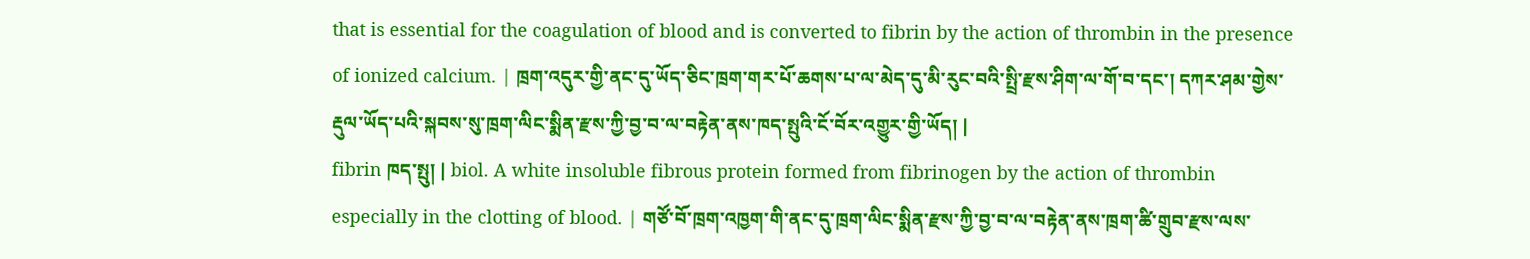that is essential for the coagulation of blood and is converted to fibrin by the action of thrombin in the presence of ionized calcium. | ཁྲག་འདུར་གྱི་ནང་དུ་ཡོད་ཅིང་ཁྲག་གར་པོ་ཆགས་པ་ལ་མེད་དུ་མི་རུང་བའི་སྤྲི་རྫས་ཤིག་ལ་གོ་བ་དང་། དཀར་ཤམ་གྱེས་རྡུལ་ཡོད་པའི་སྐབས་སུ་ཁྲག་ལིང་སྨིན་རྫས་ཀྱི་བྱ་བ་ལ་བརྟེན་ནས་ཁད་སྤུའི་ངོ་བོར་འགྱུར་གྱི་ཡོད། |
fibrin ཁད་སྤུ། | biol. A white insoluble fibrous protein formed from fibrinogen by the action of thrombin especially in the clotting of blood. | གཙོ་བོ་ཁྲག་འཁྱག་གི་ནང་དུ་ཁྲག་ལིང་སྨིན་རྫས་ཀྱི་བྱ་བ་ལ་བརྟེན་ནས་ཁྲག་ཚི་གྲུབ་རྫས་ལས་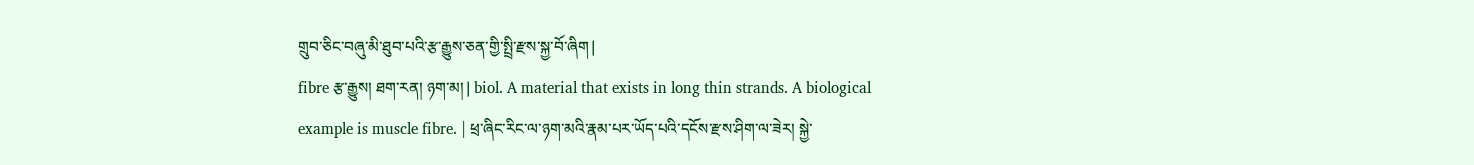གྲུབ་ཅིང་བཞུ་མི་ཐུབ་པའི་རྩ་རྒྱུས་ཅན་གྱི་སྤྲི་རྫས་སྐྱ་བོ་ཞིག |
fibre རྩ་རྒྱུས། ཐག་རན། ཉག་མ། | biol. A material that exists in long thin strands. A biological example is muscle fibre. | ཕྲ་ཞིང་རིང་ལ་ཉག་མའི་རྣམ་པར་ཡོད་པའི་དངོས་རྫས་ཤིག་ལ་ཟེར། སྐྱེ་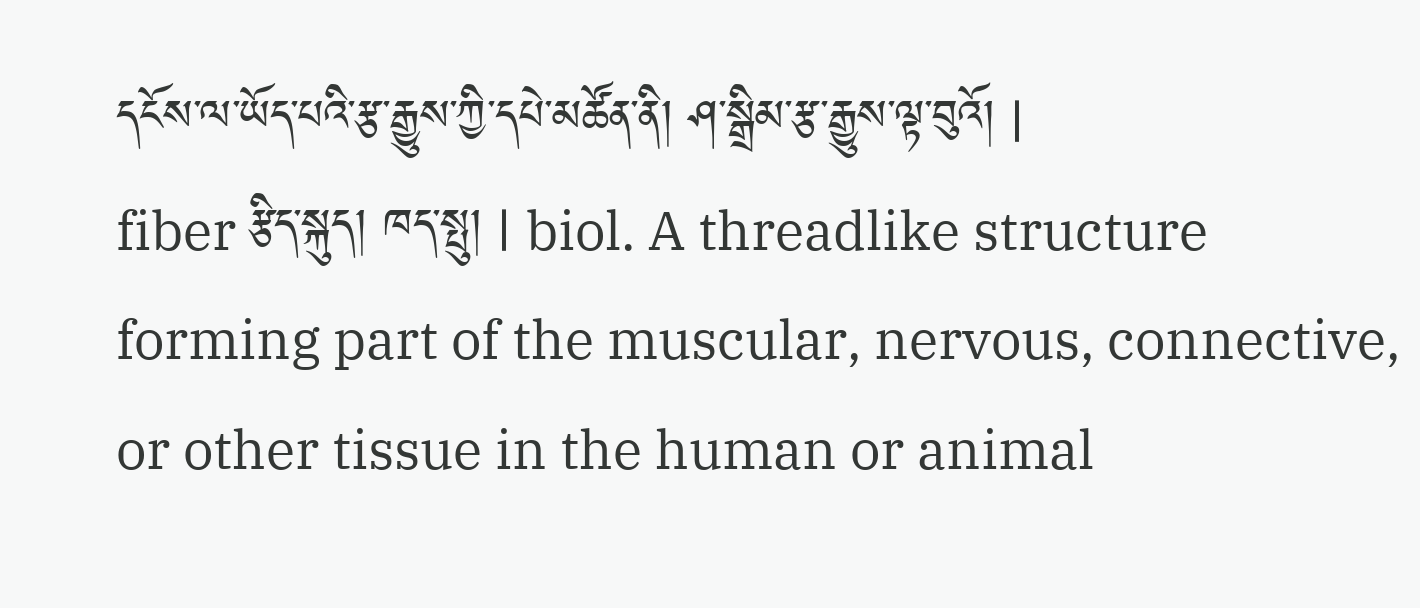དངོས་ལ་ཡོད་པའི་རྩ་རྒྱུས་ཀྱི་དཔེ་མཚོན་ནི། ཤ་སྒྲིམ་རྩ་རྒྱུས་ལྟ་བུའོ། |
fiber རྩིད་སྐུད། ཁད་སྤུ། | biol. A threadlike structure forming part of the muscular, nervous, connective, or other tissue in the human or animal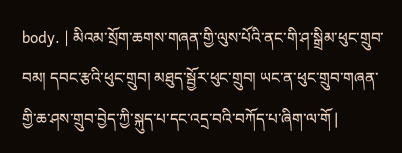body. | མིའམ་སྲོག་ཆགས་གཞན་གྱི་ལུས་པོའི་ནང་གི་ཤ་སྒྲིམ་ཕུང་གྲུབ་བམ། དབང་རྩའི་ཕུང་གྲུབ། མཐུད་སྦྱོར་ཕུང་གྲུབ། ཡང་ན་ཕུང་གྲུབ་གཞན་གྱི་ཆ་ཤས་གྲུབ་བྱེད་ཀྱི་སྐུད་པ་དང་འདྲ་བའི་བཀོད་པ་ཞིག་ལ་གོ |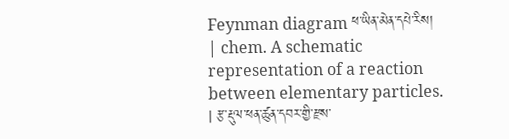Feynman diagram ཕ་ཡིན་མེན་དཔེ་རིས། | chem. A schematic representation of a reaction between elementary particles. | རྩ་རྡུལ་ཕན་ཚུན་དབར་གྱི་རྫས་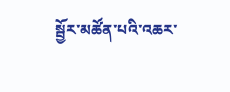སྦྱོར་མཚོན་པའི་འཆར་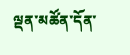ལྡན་མཚོན་དོན་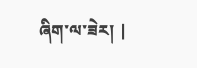ཞིག་ལ་ཟེར། |